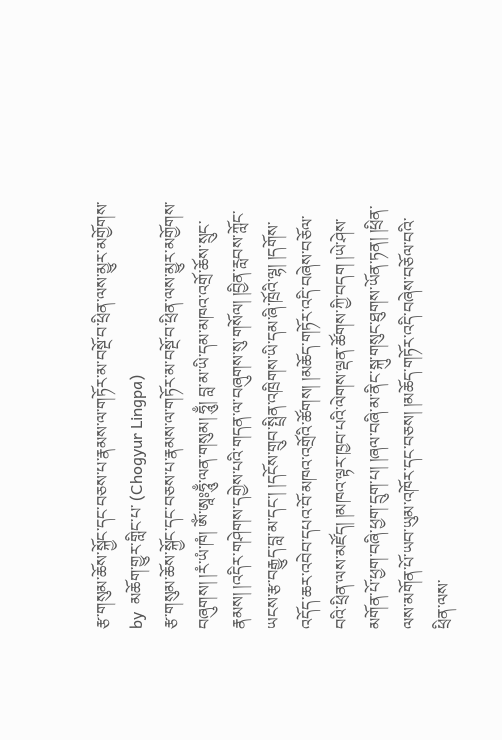རྩ་གསུམ་ཆོས་སྐྱོང་དང་བཅས་པ་རྣམས་ལ་གཏོར་མ་བསྔོ་བ་ཕྲིན་ལས་མྱུར་མགྱོགས་
by  མཆོག་གྱུར་གླིང་པ་ (Chogyur Lingpa)
རྩ་གསུམ་ཆོས་སྐྱོང་དང་བཅས་པ་རྣམས་ལ་གཏོར་མ་བསྔོ་བ་ཕྲིན་ལས་མྱུར་མགྱོགས་བཞུགས། །རཾ་ཡཾ་ཁཾ། ཨོཾ་ཨཱཿཧཱུྃ་ལན་གསུམ། ཧཱུྃ། བླ་མ་ཡི་དམ་མཁའ་འགྲོ་ཆོས་སྲུང་རྣམས། །འདིར་གཤེགས་དགྱེས་པའི་གདན་ལ་བཞུགས་སུ་གསོལ། །བྱིན་རླབས་ཀློང་ཡངས་རྩ་བརྒྱུད་བླ་མ་དང་། །དངོས་གྲུབ་སྤྲིན་འཁྲིགས་ཡི་དམ་ཞི་ཁྲོའི་ལྷ། །དགོས་འདོད་ཆར་འབེབ་དཔའ་བོ་མཁའ་འགྲོའི་ཚོགས། །མཆོད་གཏོར་འདི་བཞེས་བཅོལ་བའི་ཕྲིན་ལས་མཛོད། །མཁའ་ལྟར་ཁྱབ་པའི་ལེགས་ལྡན་ཚོགས་ཀྱི་བདག །ཡེ་ཤེས་མགོན་པོ་ཕྱག་བཞི་ཕྱག་དྲུག་པ། །ཞལ་བཞི་མ་ནིང་སྐུ་གསུང་ཐུགས་ཡོན་ཏན། །ཕྲིན་ལས་མགོན་པོ་ཡབ་ཡུམ་འཁོར་དང་བཅས། །མཆོད་གཏོར་འདི་བཞེས་བཅོལ་བའི་ཕྲིན་ལས་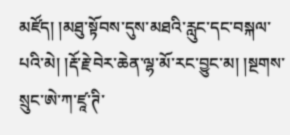མཛོད། །མཐུ་སྟོབས་དུས་མཐའི་རླུང་དང་བསྐལ་པའི་མེ། །རྡོ་རྗེ་བེར་ཆེན་ལྷ་མོ་རང་བྱུང་མ། །སྔགས་སྲུང་ཨེ་ཀ་ཛཱ་ཊི་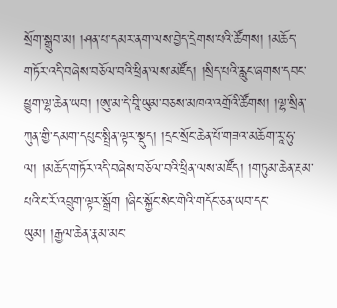སྲོག་སྒྲུབ་མ། །ཤན་པ་དམར་ནག་ལས་བྱེད་དྲེགས་པའི་ཚོགས། །མཆོད་གཏོར་འདི་བཞེས་བཅོལ་བའི་ཕྲིན་ལས་མཛོད། །སྲིད་པའི་རླུང་ཞགས་དབང་ཕྱུག་ལྷ་ཆེན་ཡབ། །ཨུ་མ་དེ་བཱི་ཡུམ་བཅས་མཁའ་འགྲོའི་ཚོགས། །ལྷ་སྲིན་ཀུན་གྱི་དམག་དཔུང་སྤྲིན་ལྟར་སྡུད། །དྲང་སྲོང་ཆེན་པོ་གཟའ་མཆོག་རཱ་ཧུ་ལ། །མཆོད་གཏོར་འདི་བཞེས་བཅོལ་བའི་ཕྲིན་ལས་མཛོད། །གཏུམ་ཆེན་རྔམ་པའི་ང་རོ་འབྲུག་ལྟར་སྒྲོག །ཞིང་སྐྱོང་སེང་གེའི་གདོང་ཅན་ཡབ་དང་ཡུམ། །རྒྱལ་ཆེན་རྣམ་མང་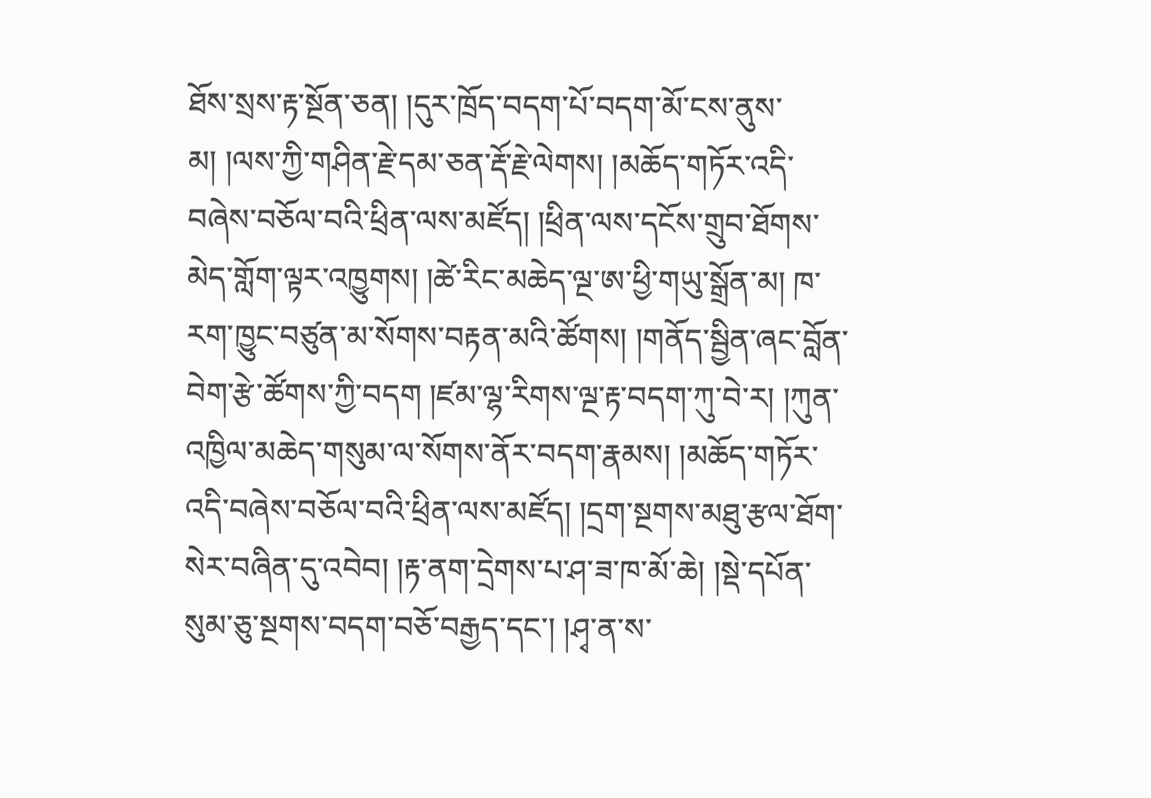ཐོས་སྲས་རྟ་སྔོན་ཅན། །དུར་ཁྲོད་བདག་པོ་བདག་མོ་ངས་ནུས་མ། །ལས་ཀྱི་གཤིན་རྗེ་དམ་ཅན་རྡོ་རྗེ་ལེགས། །མཆོད་གཏོར་འདི་བཞེས་བཅོལ་བའི་ཕྲིན་ལས་མཛོད། །ཕྲིན་ལས་དངོས་གྲུབ་ཐོགས་མེད་གློག་ལྟར་འཁྱུགས། །ཚེ་རིང་མཆེད་ལྔ་ཨ་ཕྱི་གཡུ་སྒྲོན་མ། ཁ་རག་ཁྱུང་བཙུན་མ་སོགས་བརྟན་མའི་ཚོགས། །གནོད་སྦྱིན་ཞང་བློན་བེག་རྩེ་ཚོགས་ཀྱི་བདག །ཛམ་ལྷ་རིགས་ལྔ་རྟ་བདག་ཀུ་བེ་ར། །ཀུན་འཁྱིལ་མཆེད་གསུམ་ལ་སོགས་ནོར་བདག་རྣམས། །མཆོད་གཏོར་འདི་བཞེས་བཅོལ་བའི་ཕྲིན་ལས་མཛོད། །དྲག་སྔགས་མཐུ་རྩལ་ཐོག་སེར་བཞིན་དུ་འབེབ། །རྟ་ནག་དྲེགས་པ་ཤ་ཟ་ཁ་མོ་ཆེ། །སྡེ་དཔོན་སུམ་ཅུ་སྔགས་བདག་བཅོ་བརྒྱད་དང་། །ཤྭ་ན་ས་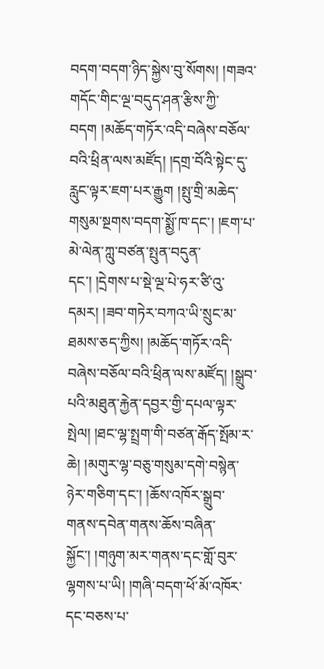བདག་བདག་ཉིད་སྐྱེས་བུ་སོགས། །གཟའ་གདོང་གིང་ལྔ་བདུད་ཤན་རྩིས་ཀྱི་བདག །མཆོད་གཏོར་འདི་བཞེས་བཅོལ་བའི་ཕྲིན་ལས་མཛོད། །དགྲ་བོའི་སྟེང་དུ་རླུང་ལྟར་ཇག་པར་རྒྱུག །སྤུ་གྲི་མཆེད་གསུམ་སྔགས་བདག་སྨྱོ་ཁ་དང་། །ཇག་པ་མེ་ལེན་ཀླུ་བཙན་སྤུན་བདུན་དང་། །དྲེགས་པ་སྡེ་ལྔ་པེ་ཧར་ཙི་འུ་དམར། །ཟབ་གཏེར་བཀའ་ཡི་སྲུང་མ་ཐམས་ཅད་ཀྱིས། །མཆོད་གཏོར་འདི་བཞེས་བཅོལ་བའི་ཕྲིན་ལས་མཛོད། །སྒྲུབ་པའི་མཐུན་རྐྱེན་དབྱར་གྱི་དཔལ་ལྟར་སྤེལ། །ཐང་ལྷ་སྤྲག་གི་བཙན་རྒོད་སྤོམ་ར་ཆེ། །མགུར་ལྷ་བཅུ་གསུམ་དགེ་བསྙེན་ཉེར་གཅིག་དང་། །ཆོས་འཁོར་སྒྲུབ་གནས་དབེན་གནས་ཆོས་བཞིན་སྐྱོང་། །གཉུག་མར་གནས་དང་གློ་བུར་ལྷགས་པ་ཡི། །གཞི་བདག་ཕོ་མོ་འཁོར་དང་བཅས་པ་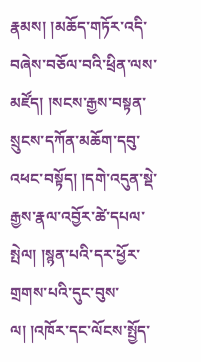རྣམས། །མཆོད་གཏོར་འདི་བཞེས་བཅོལ་བའི་ཕྲིན་ལས་མཛོད། །སངས་རྒྱས་བསྟན་སྲུངས་དཀོན་མཆོག་དབུ་འཕང་བསྟོད། །དགེ་འདུན་སྡེ་རྒྱས་རྣལ་འབྱོར་ཚེ་དཔལ་སྤེལ། །སྙན་པའི་དར་ཕྱོར་གྲགས་པའི་དུང་བུས་ལ། །འཁོར་དང་ལོངས་སྤྱོད་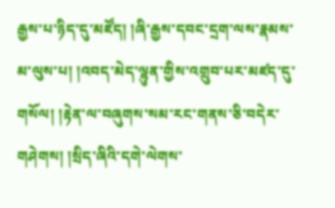རྒྱས་པ་ཉིད་དུ་མཛོད། །ཞི་རྒྱས་དབང་དྲག་ལས་རྣམས་མ་ལུས་པ། །འབད་མེད་ལྷུན་གྱིས་འགྲུབ་པར་མཛད་དུ་གསོལ། །རྟེན་ལ་བཞུགས་སམ་རང་གནས་ཅི་བདེར་གཤེགས། །སྲིད་ཞིའི་དགེ་ལེགས་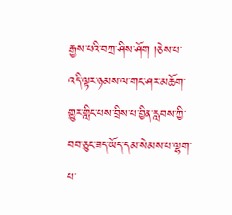རྒྱས་པའི་བཀྲ་ཤིས་ཤོག །ཅེས་པ་འདི་ལྟར་ཉམས་ལ་གང་ཤར་མཆོག་གྱུར་གླིང་པས་བྲིས་པ་བྱིན་རླབས་ཀྱི་བབ་ཅུང་ཟད་ཡོད་དམ་སེམས་པ་ལྷག་པ་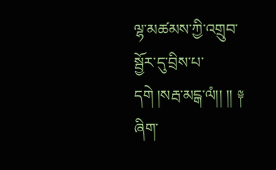ལྷ་མཚམས་ཀྱི་འགྲུབ་སྦྱོར་དུ་བྲིས་པ་དགེ །སརྦ་མངྒ་ལཾ།། །། ༈ ཞིག་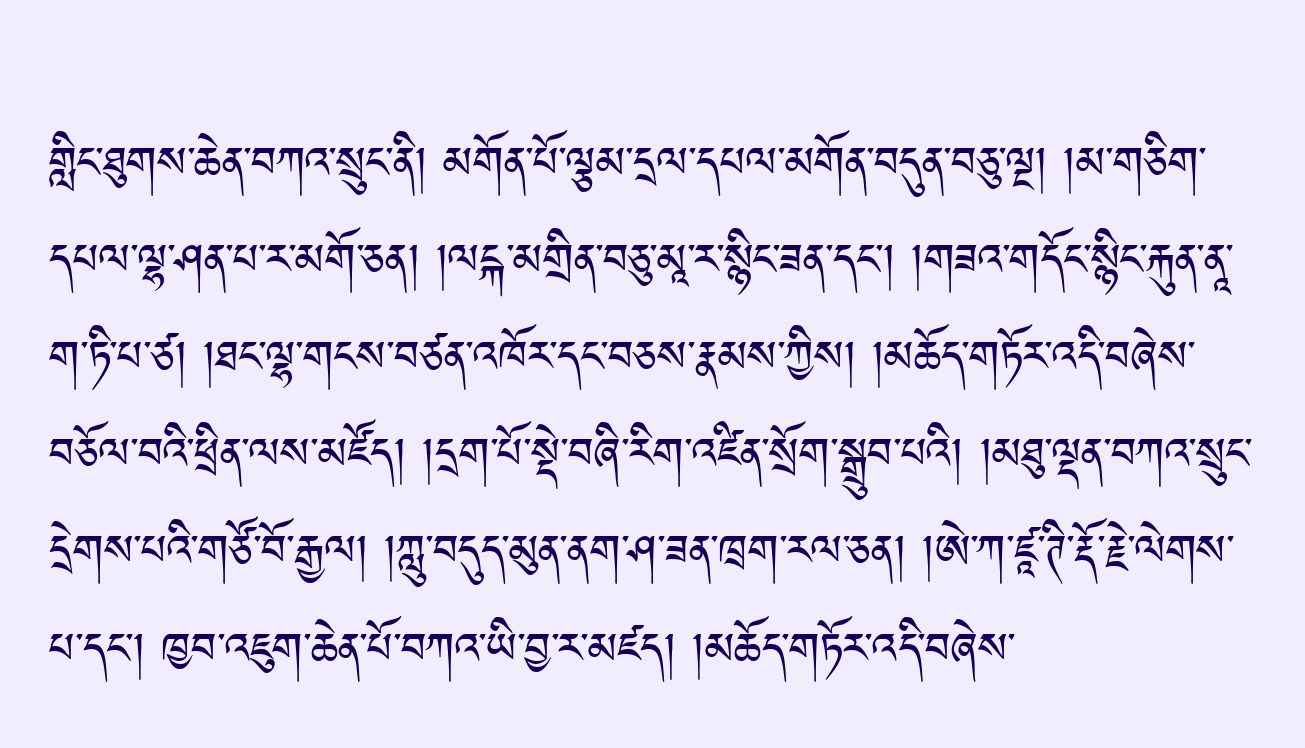གླིང་ཐུགས་ཆེན་བཀའ་སྲུང་ནི། མགོན་པོ་ལྕམ་དྲལ་དཔལ་མགོན་བདུན་བཅུ་ལྔ། །མ་གཅིག་དཔལ་ལྷ་ཤན་པ་ར་མགོ་ཅན། །ལངྐ་མགྲིན་བཅུ་མཱ་ར་སྙིང་ཟན་དང་། །གཟའ་གདོང་སྙིང་རྐུན་ནཱ་ག་ཏི་པ་ཙ། །ཐང་ལྷ་གངས་བཙན་འཁོར་དང་བཅས་རྣམས་ཀྱིས། །མཆོད་གཏོར་འདི་བཞེས་བཅོལ་བའི་ཕྲིན་ལས་མཛོད། །དྲག་པོ་སྡེ་བཞི་རིག་འཛིན་སྲོག་སྒྲུབ་པའི། །མཐུ་ལྡན་བཀའ་སྲུང་དྲེགས་པའི་གཙོ་བོ་རྒྱལ། །ཀླུ་བདུད་མུན་ནག་ཤ་ཟན་ཁྲག་རལ་ཅན། །ཨེ་ཀ་ཛཱ་ཊི་རྡོ་རྗེ་ལེགས་པ་དང་། ཁྱབ་འཇུག་ཆེན་པོ་བཀའ་ཡི་བྱ་ར་མཛད། །མཆོད་གཏོར་འདི་བཞེས་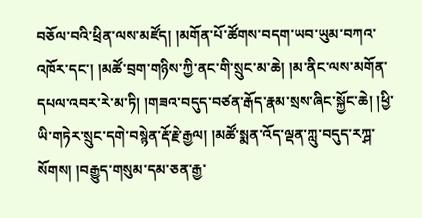བཅོལ་བའི་ཕྲིན་ལས་མཛོད། །མགོན་པོ་ཚོགས་བདག་ཡབ་ཡུམ་བཀའ་འཁོར་དང་། །མཚོ་བྲག་གཉིས་ཀྱི་ནང་གི་སྲུང་མ་ཆེ། །མ་ནིང་ལས་མགོན་དཔལ་འབར་རེ་མ་ཏི། །གཟའ་བདུད་བཙན་རྒོད་རྣམ་སྲས་ཞིང་སྐྱོང་ཆེ། །ཕྱི་ཡི་གཏེར་སྲུང་དགེ་བསྙེན་རྡོ་རྗེ་རྒྱལ། །མཚོ་སྨན་འོད་ལྡན་ཀླུ་བདུད་རཀྴ་སོགས། །བརྒྱུད་གསུམ་དམ་ཅན་རྒྱ་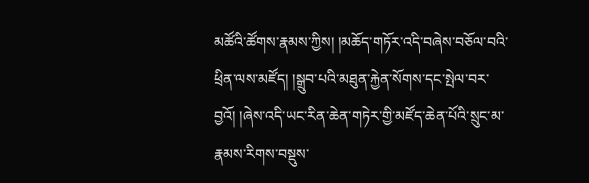མཚོའི་ཚོགས་རྣམས་ཀྱིས། །མཆོད་གཏོར་འདི་བཞེས་བཅོལ་བའི་ཕྲིན་ལས་མཛོད། །སྒྲུབ་པའི་མཐུན་རྐྱེན་སོགས་དང་སྤེལ་བར་བྱའོ། །ཞེས་འདི་ཡང་རིན་ཆེན་གཏེར་གྱི་མཛོད་ཆེན་པོའི་སྲུང་མ་རྣམས་རིགས་བསྡུས་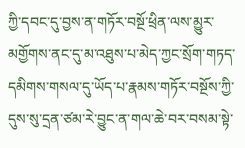ཀྱི་དབང་དུ་བྱས་ན་གཏོར་བསྔོ་ཕྲིན་ལས་མྱུར་མགྱོགས་ནང་དུ་མ་འཐུས་པ་མེད་ཀྱང་སྲོག་གཏད་དམིགས་གསལ་དུ་ཡོད་པ་རྣམས་གཏོར་བསྔོས་ཀྱི་དུས་སུ་དྲན་ཙམ་རེ་བྱུང་ན་གལ་ཆེ་བར་བསམ་སྟེ་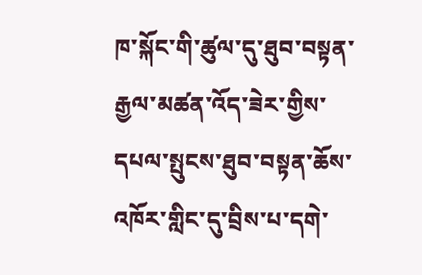ཁ་སྐོང་གི་ཚུལ་དུ་ཐུབ་བསྟན་རྒྱལ་མཚན་འོད་ཟེར་གྱིས་དཔལ་སྤུངས་ཐུབ་བསྟན་ཆོས་འཁོར་གླིང་དུ་བྲིས་པ་དགེ་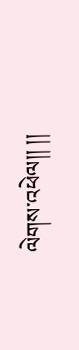ལེགས་འཕེལ།། །།